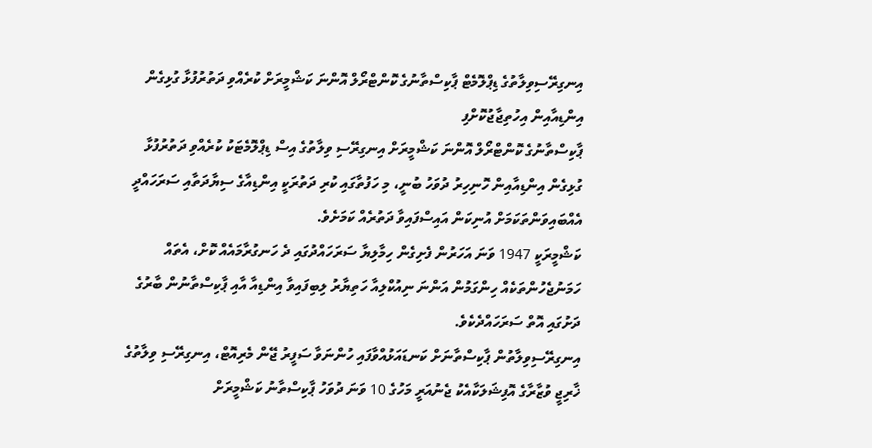އިނގިރޭސިވިލާތުގެ ޑިޕްލޮމެޓް ޕާކިސްތާނުގެ ކޮންޓްރޯލް އޮންނަ ކަޝްމީރަށް ކުރެއްވި ދަތުރުފުޅާ ގުޅިގެން އިންޑިއާއިން އިހުތިޖާޖުކޮށްފި
ޕާކިސްތާނުގެ ކޮންޓްރޯލް އޮންނަ ކަޝްމީރަށް އިނގިރޭސި ވިލާތުގެ އިސް ޑިޕްލޮމެޓަކު ކުރެއްވި ދަތުރުފުޅާ ގުޅިގެން އިންޑިއާއިން ހޮނިހިރު ދުވަހު ބުނީ، މި ހަފުތާގައި ކުރި ދަތުރަކީ އިންޑިއާގެ ސިޔާދަތާއި ސަރަހައްދީ އެއްބައިވަންތަކަމަށް އުނިކަން އައިސްފައިވާ ދަތުރެއް ކަމަށެވެ.
ކަޝްމީރަކީ 1947 ވަނަ އަހަރުން ފެށިގެން ހިމާލިޔާ ސަރަހައްދުގައި ދެ ހަނގުރާމައެއް ކޮށް، އެތައް ހަމަނުޖެހުންތަކެއް ހިންގަމުން އަންނަ ނިއުކްލިއާ ހަތިޔާރު ލިބިފައިވާ އިންޑިއާ އާއި ޕާކިސްތާނުން ބާރުގެ ދަށުގައި އޮތް ސަރަހައްދެކެވެ.
އިނގިރޭސިވިލާތުން ޕާކިސްތާނަށް ކަނޑައަޅުއްވާފައި ހުންނަވާ ސަފީރު ޖޭން މެރިއޮޓް، އިނގިރޭސި ވިލާތުގެ ޚާރިޖީ ވުޒާރާގެ އޮފިޝަލަކާއެކު ޖެނުއަރީ މަހުގެ 10 ވަނަ ދުވަހު ޕާކިސްތާނު ކަޝްމީރަށް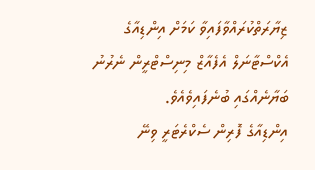ޒިޔާރަތްކުރައްވާފައިވާ ކަމަށް އިންޑިއާގެ އެކްސްޓާނަލް އެފެއާޒް މިނިސްޓްރީން ނެރުނު ބަޔާނެއްގައި ބުނެފައިވެއެވެ.
އިންޑިއާގެ ފޮރިން ސެކްރެޓަރީ ވިނޭ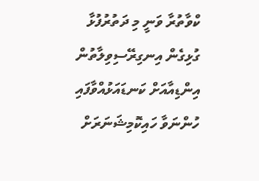ކްވާތުރާ ވަނީ މި ދަތުރުފުޅާ ގުޅިގެން އިނގިރޭސިވިލާތުން އިންޑިއާއަށް ކަނޑައަޅުއްވާފައި ހުންނަވާ ހައިކޮމިޝަނަރަށް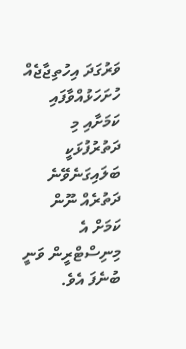ވަރުގަދަ އިހުތިޖާޖެއް ހުށަހަޅުއްވާފައި ކަމަށާއި މި ދަތުރުފުޅަކީ ބަލައިގަނެވޭނެ ދަތުރެއް ނޫން ކަމަށް އެ މިނިސްޓްރީން ވަނީ ބުނެފަ އެވެ.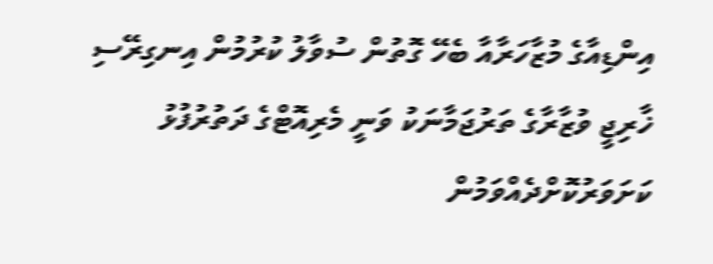އިންޑިއާގެ މުޒާހަރާއާ ބެހޭ ގޮތުން ސުވާލު ކުރުމުން އިނގިރޭސި ޚާރިޖީ ވުޒާރާގެ ތަރުޖަމާނަކު ވަނީ މެރިއޮޓްގެ ދަތުރުފުޅު ކަށަވަރުކޮށްދެއްވަމުން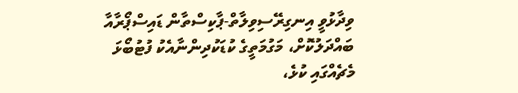ވިދާޅުވީ އިނގިރޭސިވިލާތް-ޕާކިސްތާން ޑައިސްޕޯރާއާ ބައްދަލުކޮށް، މަގުމަތީގެ ކުޑަކުދިންނާއެކު ފުޓުބޯޅަ މެޗެއްގައި ކުޅެ،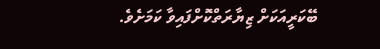ބޭކަރީއަކަށް ޒިޔާރަތްކޮށްފައިވާ ކަމަށެވެ.